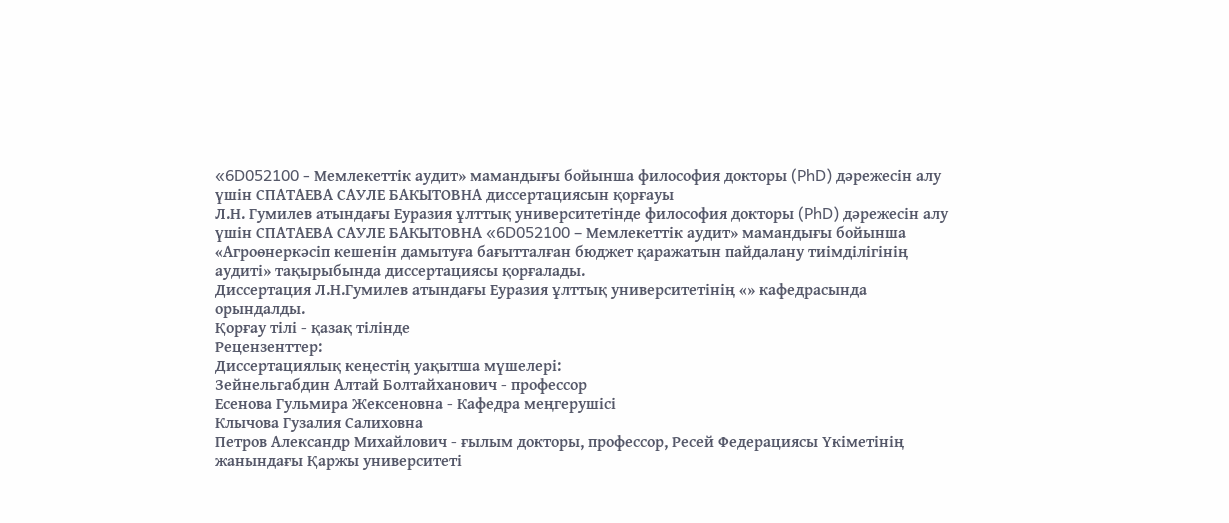«6D052100 - Мемлекеттік аудит» мамандығы бойынша философия докторы (PhD) дәрежесін алу үшін СПАТАЕВА САУЛЕ БАКЫТОВНА диссертациясын қорғауы
Л.Н. Гумилев атындағы Еуразия ұлттық университетінде философия докторы (PhD) дәрежесін алу үшін СПАТАЕВА САУЛЕ БАКЫТОВНА «6D052100 – Мемлекеттік аудит» мамандығы бойынша «Агроөнеркәсіп кешенін дамытуға бағытталған бюджет қаражатын пайдалану тиімділігінің аудиті» тақырыбында диссертациясы қорғалады.
Диссертация Л.Н.Гумилев атындағы Еуразия ұлттық университетінің «» кафедрасында орындалды.
Қорғау тілі - қазақ тілінде
Рецензенттер:
Диссертациялық кеңестің уақытша мүшелері:
Зейнельгабдин Алтай Болтайханович - профессор
Есенова Гульмира Жексеновна - Кафедра меңгерушісі
Клычова Гузалия Салиховна
Петров Александр Михайлович - ғылым докторы, профессор, Ресей Федерациясы Үкіметінің жанындағы Қаржы университеті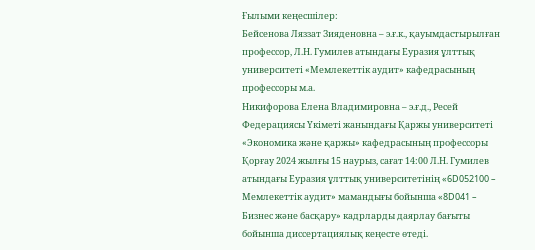Ғылыми кеңесшілер:
Бейсенова Ляззат Зияденовна – э.ғ.к., қауымдастырылған профессор, Л.Н. Гумилев атындағы Еуразия ұлттық университеті «Мемлекеттік аудит» кафедрасының профессоры м.а.
Никифорова Елена Владимировна – э.ғ.д., Ресей Федерациясы Үкіметі жанындағы Қаржы университеті «Экономика және қаржы» кафедрасының профессоры
Қорғау 2024 жылғы 15 наурыз, сағат 14:00 Л.Н. Гумилев атындағы Еуразия ұлттық университетінің «6D052100 – Мемлекеттік аудит» мамандығы бойынша «8D041 – Бизнес және басқару» кадрларды даярлау бағыты бойынша диссертациялық кеңесте өтеді.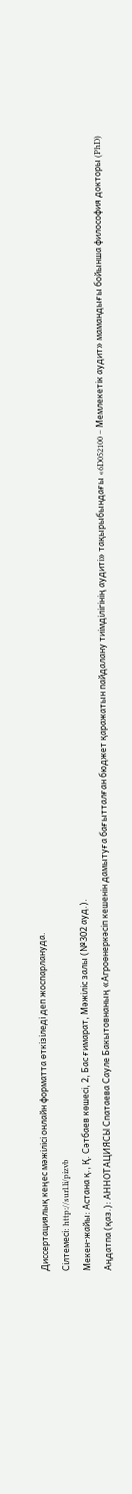Диссертациялық кеңес мәжілісі онлайн форматта өткізіледі деп жоспарлануда.
Сілтемесі: http://surl.li/pizvb
Мекен-жайы: Астана қ., Қ. Сәтбаев көшесі, 2, Бас ғимарат, Мәжіліс залы (№302 ауд.).
Аңдатпа (қаз.): АННОТАЦИЯСЫ Спатаева Сауле Бакытовнаның «Агроөнеркәсіп кешенін дамытуға бағытталған бюджет қаражатын пайдалану тиімділігінің аудиті» тақырыбындағы «6D052100 – Мемлекетік аудит» мамандығы бойынша философия докторы (PhD)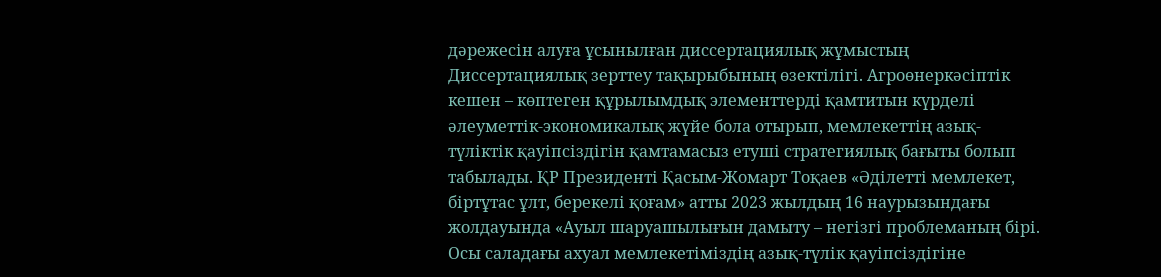дәрежесін алуға ұсынылған диссертациялық жұмыстың Диссертациялық зерттеу тақырыбының өзектілігі. Агроөнеркәсіптік кешен – көптеген құрылымдық элементтерді қамтитын күрделі әлеуметтік-экономикалық жүйе бола отырып, мемлекеттің азық-түліктік қауіпсіздігін қамтамасыз етуші стратегиялық бағыты болып табылады. ҚР Президенті Қасым-Жомарт Тоқаев «Әділетті мемлекет, біртұтас ұлт, берекелі қоғам» атты 2023 жылдың 16 наурызындағы жолдауында «Ауыл шаруашылығын дамыту – негізгі проблеманың бірі. Осы саладағы ахуал мемлекетіміздің азық-түлік қауіпсіздігіне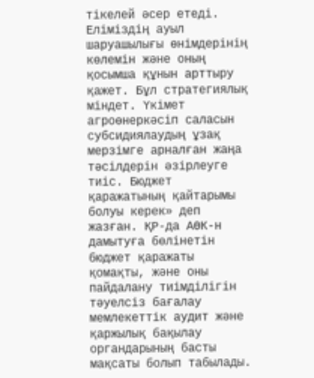тікелей әсер етеді. Еліміздің ауыл шаруашылығы өнімдерінің көлемін және оның қосымша құнын арттыру қажет. Бұл стратегиялық міндет. Үкімет агроөнеркәсіп саласын субсидиялаудың ұзақ мерзімге арналған жаңа тәсілдерін әзірлеуге тиіс. Бюджет қаражатының қайтарымы болуы керек» деп жазған. ҚР-да АӨК-н дамытуға бөлінетін бюджет қаражаты қомақты, және оны пайдалану тиімділігін тәуелсіз бағалау мемлекеттік аудит және қаржылық бақылау органдарының басты мақсаты болып табылады.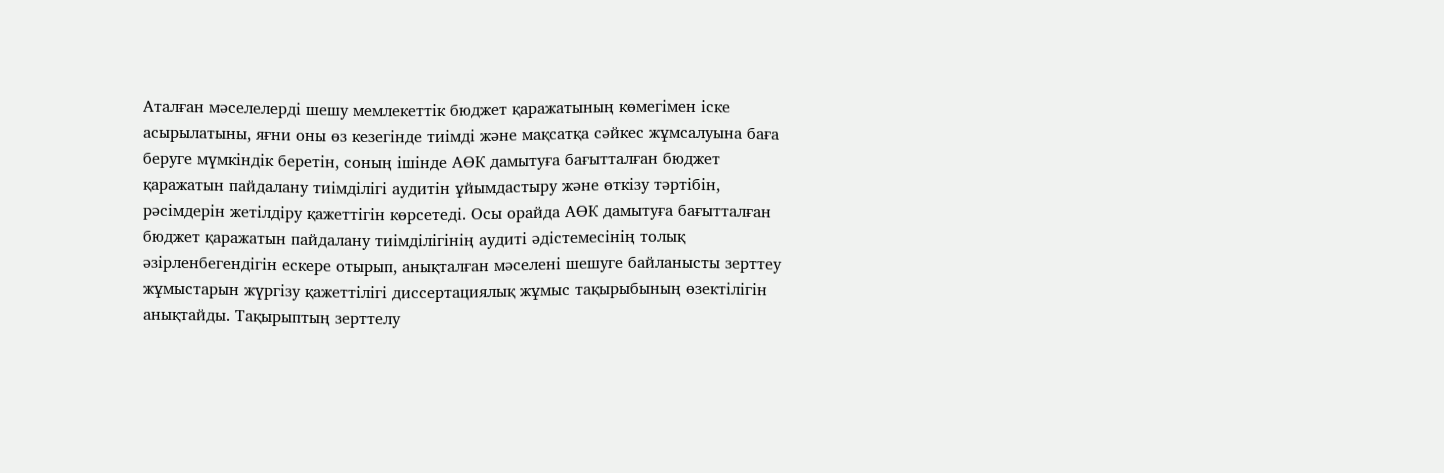Аталған мәселелерді шешу мемлекеттік бюджет қаражатының көмегімен іске асырылатыны, яғни оны өз кезегінде тиімді және мақсатқа сәйкес жұмсалуына баға беруге мүмкіндік беретін, соның ішінде АӨК дамытуға бағытталған бюджет қаражатын пайдалану тиімділігі аудитін ұйымдастыру және өткізу тәртібін, рәсімдерін жетілдіру қажеттігін көрсетеді. Осы орайда АӨК дамытуға бағытталған бюджет қаражатын пайдалану тиімділігінің аудиті әдістемесінің толық әзірленбегендігін ескере отырып, анықталған мәселені шешуге байланысты зерттеу жұмыстарын жүргізу қажеттілігі диссертациялық жұмыс тақырыбының өзектілігін анықтайды. Тақырыптың зерттелу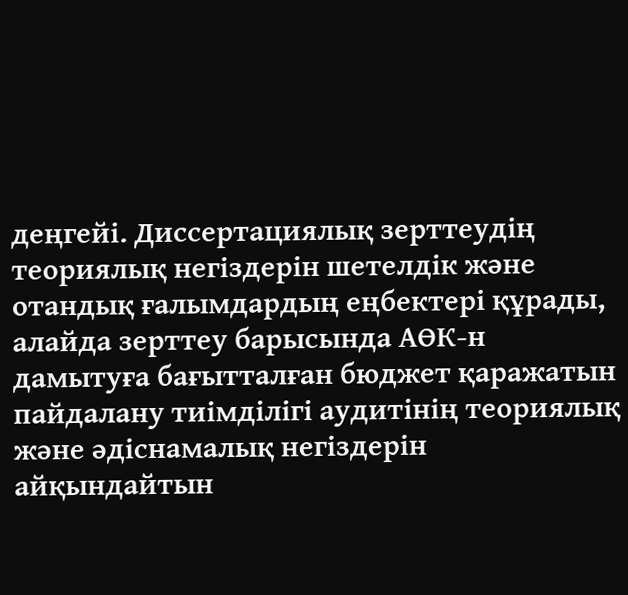деңгейі. Диссертациялық зерттеудің теориялық негіздерін шетелдік және отандық ғалымдардың еңбектері құрады, алайда зерттеу барысында АӨК-н дамытуға бағытталған бюджет қаражатын пайдалану тиімділігі аудитінің теориялық және әдіснамалық негіздерін айқындайтын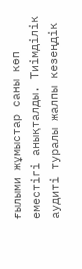ғылыми жұмыстар саны көп еместігі анықталды. Тиімділік аудиті туралы жалпы кезеңдік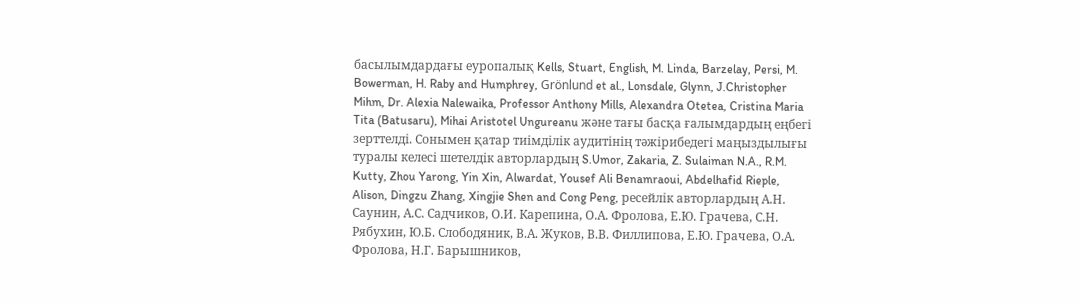басылымдардағы еуропалық Kells, Stuart, English, M. Linda, Barzelay, Persi, M. Bowerman, H. Raby and Humphrey, Grönlund et al., Lonsdale, Glynn, J.Christopher Mihm, Dr. Alexia Nalewaika, Professor Anthony Mills, Alexandra Otetea, Cristina Maria Tita (Batusaru), Mihai Aristotel Ungureanu және тағы басқа ғалымдардың еңбегі зерттелді. Сонымен қатар тиімділік аудитінің тәжірибедегі маңыздылығы туралы келесі шетелдік авторлардың S.Umor, Zakaria, Z. Sulaiman N.A., R.M. Kutty, Zhou Yarong, Yin Xin, Alwardat, Yousef Ali Benamraoui, Abdelhafid Rieple, Alison, Dingzu Zhang, Xingjie Shen and Cong Peng, ресейлік авторлардың А.Н. Саунин, А.С. Садчиков, О.И. Карепина, О.А. Фролова, Е.Ю. Грачева, С.Н. Рябухин, Ю.Б. Слободяник, В.А. Жуков, В.В. Филлипова, Е.Ю. Грачева, О.А. Фролова, Н.Г. Барышников,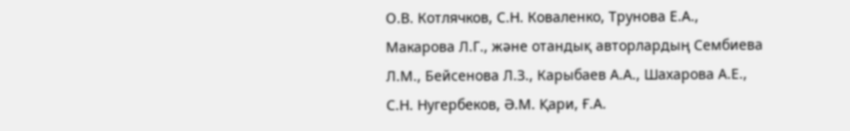О.В. Котлячков, С.Н. Коваленко, Трунова Е.А., Макарова Л.Г., және отандық авторлардың Сембиева Л.М., Бейсенова Л.З., Карыбаев А.А., Шахарова А.Е., С.Н. Нугербеков, Ә.М. Қари, Ғ.А.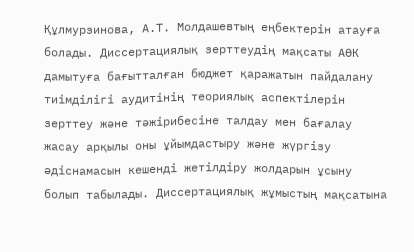Құлмурзинова, А.Т. Молдашевтың еңбектерін атауға болады. Диссертациялық зерттеудің мақсаты АӨК дамытуға бағытталған бюджет қаражатын пайдалану тиімділігі аудитінің теориялық аспектілерін зерттеу және тәжірибесіне талдау мен бағалау жасау арқылы оны ұйымдастыру және жүргізу әдіснамасын кешенді жетілдіру жолдарын ұсыну болып табылады. Диссертациялық жұмыстың мақсатына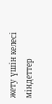жету үшін келесі міндеттер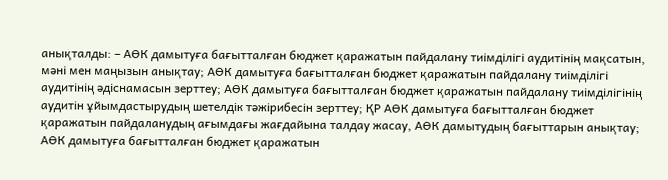анықталды: – АӨК дамытуға бағытталған бюджет қаражатын пайдалану тиімділігі аудитінің мақсатын, мәні мен маңызын анықтау; АӨК дамытуға бағытталған бюджет қаражатын пайдалану тиімділігі аудитінің әдіснамасын зерттеу; АӨК дамытуға бағытталған бюджет қаражатын пайдалану тиімділігінің аудитін ұйымдастырудың шетелдік тәжірибесін зерттеу; ҚР АӨК дамытуға бағытталған бюджет қаражатын пайдаланудың ағымдағы жағдайына талдау жасау, АӨК дамытудың бағыттарын анықтау; АӨК дамытуға бағытталған бюджет қаражатын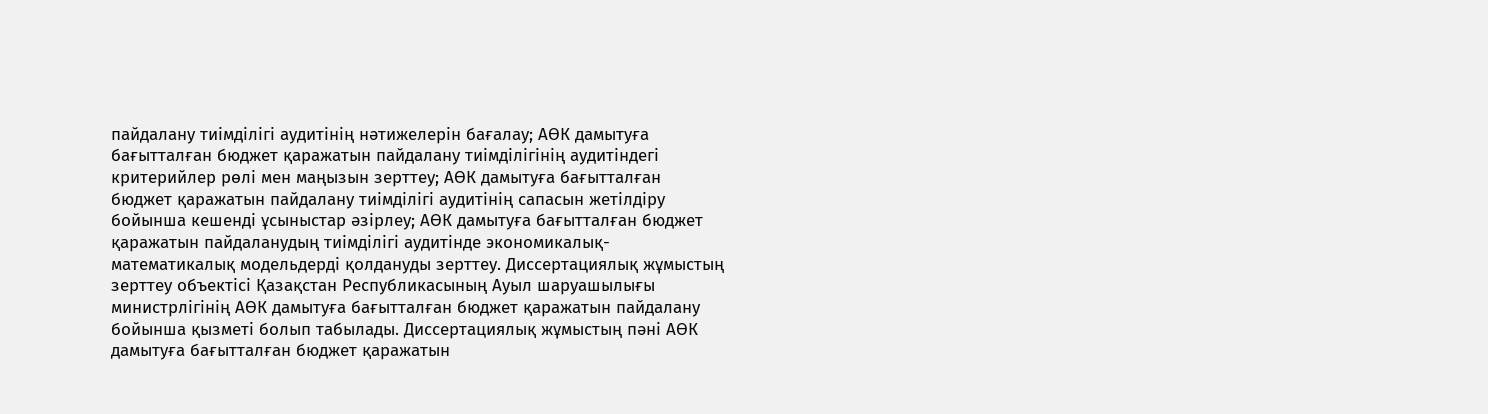пайдалану тиімділігі аудитінің нәтижелерін бағалау; АӨК дамытуға бағытталған бюджет қаражатын пайдалану тиімділігінің аудитіндегі критерийлер рөлі мен маңызын зерттеу; АӨК дамытуға бағытталған бюджет қаражатын пайдалану тиімділігі аудитінің сапасын жетілдіру бойынша кешенді ұсыныстар әзірлеу; АӨК дамытуға бағытталған бюджет қаражатын пайдаланудың тиімділігі аудитінде экономикалық-математикалық модельдерді қолдануды зерттеу. Диссертациялық жұмыстың зерттеу объектісі Қазақстан Республикасының Ауыл шаруашылығы министрлігінің АӨК дамытуға бағытталған бюджет қаражатын пайдалану бойынша қызметі болып табылады. Диссертациялық жұмыстың пәні АӨК дамытуға бағытталған бюджет қаражатын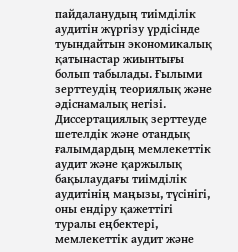пайдаланудың тиімділік аудитін жүргізу үрдісінде туындайтын экономикалық қатынастар жиынтығы болып табылады. Ғылыми зерттеудің теориялық және әдіснамалық негізі. Диссертациялық зерттеуде шетелдік және отандық ғалымдардың мемлекеттік аудит және қаржылық бақылаудағы тиімділік аудитінің маңызы, түсінігі, оны ендіру қажеттігі туралы еңбектері, мемлекеттік аудит және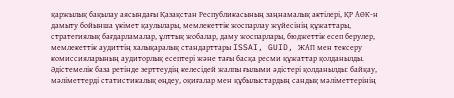қаржылық бақылау аясындағы Қазақстан Республикасының заңнамалық актілері, ҚР АӨК-н дамыту бойынша үкімет қаулылары, мемлекеттік жоспарлау жүйесінің құжаттары, стратегиялық бағдарламалар, ұлттық жобалар, даму жоспарлары, бюджеттік есеп берулер, мемлекеттік аудиттің халықаралық стандарттары ISSAI, GUID, ЖАП мен тексеру комиссияларының аудиторлық есептері және тағы басқа ресми құжаттар қолданылды. Әдістемелік база ретінде зерттеудің келесідей жалпы ғылыми әдістері қолданылды: байқау, мәліметтерді статистикалық өңдеу, оқиғалар мен құбылыстардың сандық мәліметтерінің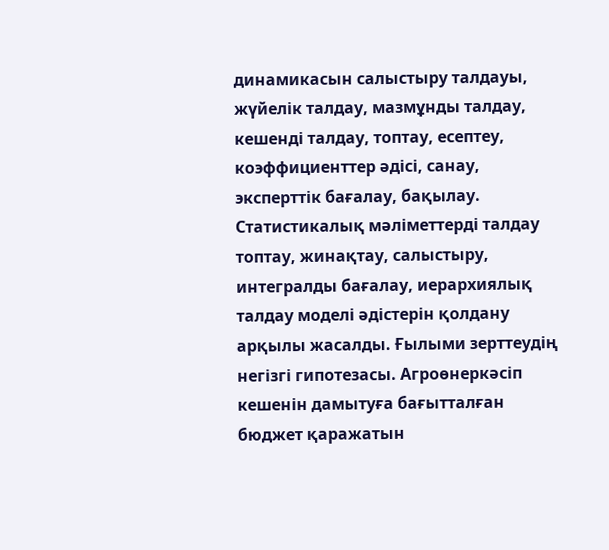динамикасын салыстыру талдауы, жүйелік талдау, мазмұнды талдау, кешенді талдау, топтау, есептеу, коэффициенттер әдісі, санау, эксперттік бағалау, бақылау. Статистикалық мәліметтерді талдау топтау, жинақтау, салыстыру, интегралды бағалау, иерархиялық талдау моделі әдістерін қолдану арқылы жасалды. Ғылыми зерттеудің негізгі гипотезасы. Агроөнеркәсіп кешенін дамытуға бағытталған бюджет қаражатын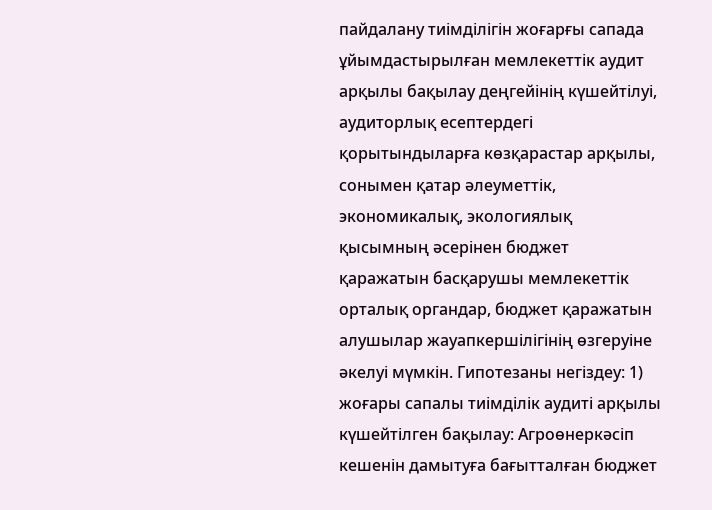пайдалану тиімділігін жоғарғы сапада ұйымдастырылған мемлекеттік аудит арқылы бақылау деңгейінің күшейтілуі, аудиторлық есептердегі қорытындыларға көзқарастар арқылы, сонымен қатар әлеуметтік, экономикалық, экологиялық қысымның әсерінен бюджет қаражатын басқарушы мемлекеттік орталық органдар, бюджет қаражатын алушылар жауапкершілігінің өзгеруіне әкелуі мүмкін. Гипотезаны негіздеу: 1) жоғары сапалы тиімділік аудиті арқылы күшейтілген бақылау: Агроөнеркәсіп кешенін дамытуға бағытталған бюджет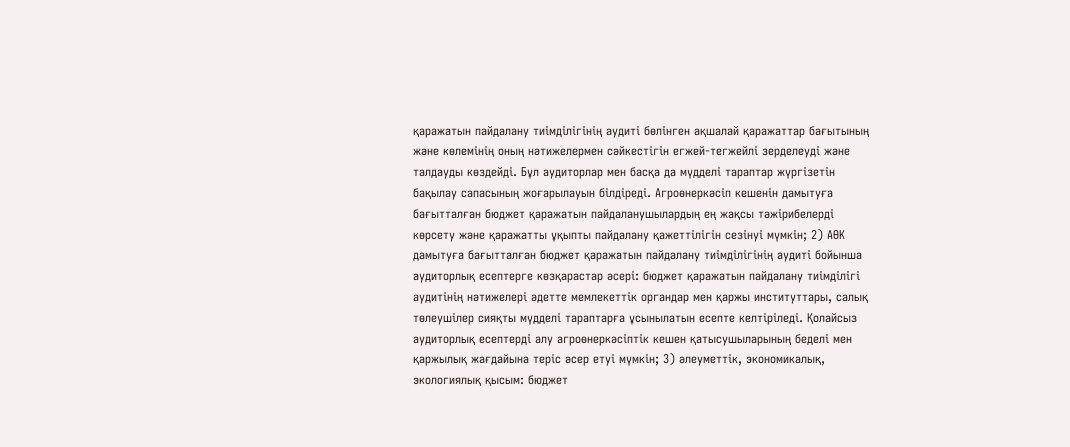қаражатын пайдалану тиімділігінің аудиті бөлінген ақшалай қаражаттар бағытының және көлемінің оның нәтижелермен сәйкестігін егжей-тегжейлі зерделеуді және талдауды көздейді. Бұл аудиторлар мен басқа да мүдделі тараптар жүргізетін бақылау сапасының жоғарылауын білдіреді. Агроөнеркәсіп кешенін дамытуға бағытталған бюджет қаражатын пайдаланушылардың ең жақсы тәжірибелерді көрсету және қаражатты ұқыпты пайдалану қажеттілігін сезінуі мүмкін; 2) АӨК дамытуға бағытталған бюджет қаражатын пайдалану тиімділігінің аудиті бойынша аудиторлық есептерге көзқарастар әсері: бюджет қаражатын пайдалану тиімділігі аудитінің нәтижелері әдетте мемлекеттік органдар мен қаржы институттары, салық төлеушілер сияқты мүдделі тараптарға ұсынылатын есепте келтіріледі. Қолайсыз аудиторлық есептерді алу агроөнеркәсіптік кешен қатысушыларының беделі мен қаржылық жағдайына теріс әсер етуі мүмкін; 3) әлеуметтік, экономикалық, экологиялық қысым: бюджет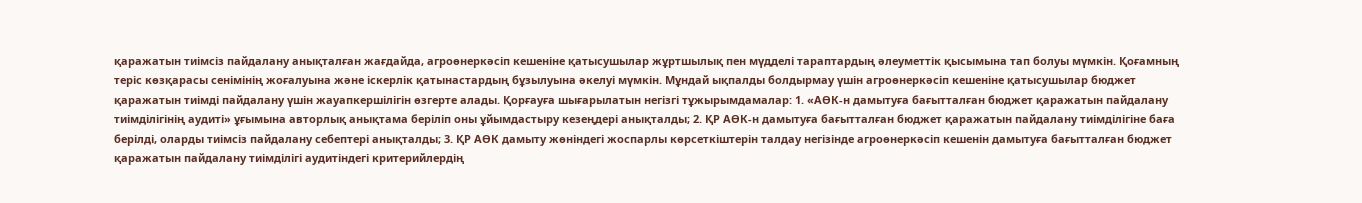қаражатын тиімсіз пайдалану анықталған жағдайда, агроөнеркәсіп кешеніне қатысушылар жұртшылық пен мүдделі тараптардың әлеуметтік қысымына тап болуы мүмкін. Қоғамның теріс көзқарасы сенімінің жоғалуына және іскерлік қатынастардың бұзылуына әкелуі мүмкін. Мұндай ықпалды болдырмау үшін агроөнеркәсіп кешеніне қатысушылар бюджет қаражатын тиімді пайдалану үшін жауапкершілігін өзгерте алады. Қорғауға шығарылатын негізгі тұжырымдамалар: 1. «АӨК-н дамытуға бағытталған бюджет қаражатын пайдалану тиімділігінің аудиті» ұғымына авторлық анықтама беріліп оны ұйымдастыру кезеңдері анықталды; 2. ҚР АӨК-н дамытуға бағытталған бюджет қаражатын пайдалану тиімділігіне баға берілді, оларды тиімсіз пайдалану себептері анықталды; 3. ҚР АӨК дамыту жөніндегі жоспарлы көрсеткіштерін талдау негізінде агроөнеркәсіп кешенін дамытуға бағытталған бюджет қаражатын пайдалану тиімділігі аудитіндегі критерийлердің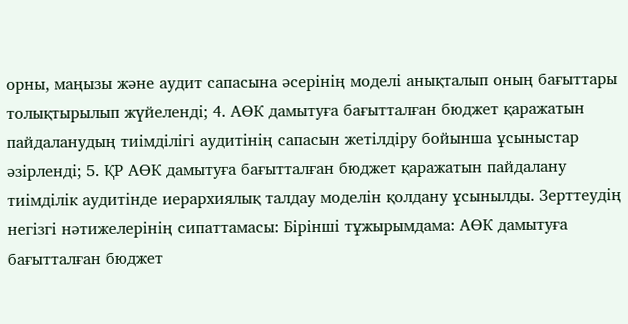орны, маңызы және аудит сапасына әсерінің моделі анықталып оның бағыттары толықтырылып жүйеленді; 4. АӨК дамытуға бағытталған бюджет қаражатын пайдаланудың тиімділігі аудитінің сапасын жетілдіру бойынша ұсыныстар әзірленді; 5. ҚР АӨК дамытуға бағытталған бюджет қаражатын пайдалану тиімділік аудитінде иерархиялық талдау моделін қолдану ұсынылды. Зерттеудің негізгі нәтижелерінің сипаттамасы: Бірінші тұжырымдама: АӨК дамытуға бағытталған бюджет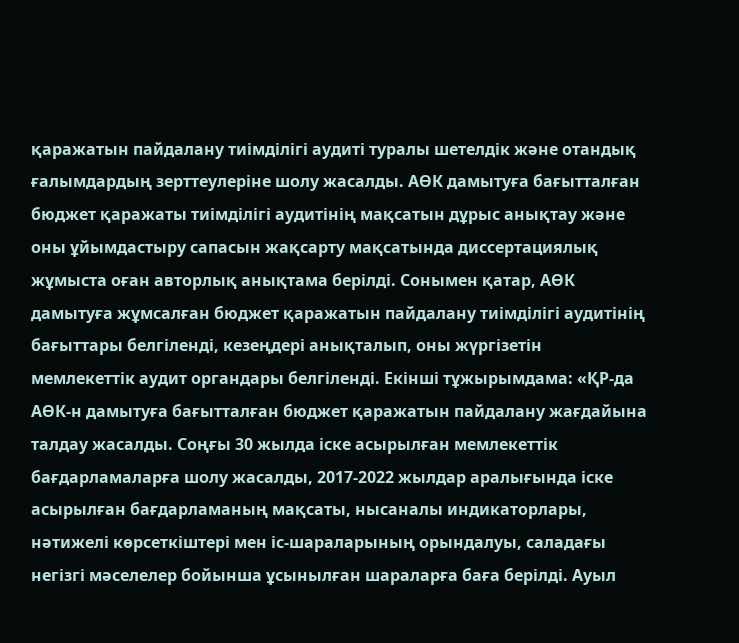қаражатын пайдалану тиімділігі аудиті туралы шетелдік және отандық ғалымдардың зерттеулеріне шолу жасалды. АӨК дамытуға бағытталған бюджет қаражаты тиімділігі аудитінің мақсатын дұрыс анықтау және оны ұйымдастыру сапасын жақсарту мақсатында диссертациялық жұмыста оған авторлық анықтама берілді. Сонымен қатар, АӨК дамытуға жұмсалған бюджет қаражатын пайдалану тиімділігі аудитінің бағыттары белгіленді, кезеңдері анықталып, оны жүргізетін мемлекеттік аудит органдары белгіленді. Екінші тұжырымдама: «ҚР-да АӨК-н дамытуға бағытталған бюджет қаражатын пайдалану жағдайына талдау жасалды. Соңғы 30 жылда іске асырылған мемлекеттік бағдарламаларға шолу жасалды, 2017-2022 жылдар аралығында іске асырылған бағдарламаның мақсаты, нысаналы индикаторлары, нәтижелі көрсеткіштері мен іс-шараларының орындалуы, саладағы негізгі мәселелер бойынша ұсынылған шараларға баға берілді. Ауыл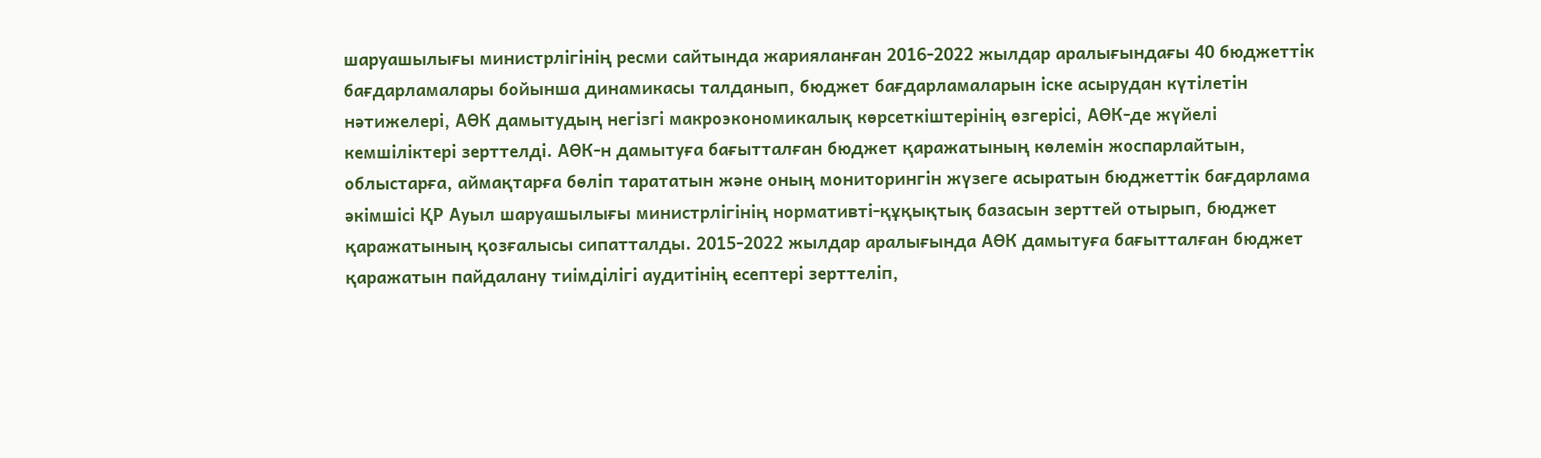шаруашылығы министрлігінің ресми сайтында жарияланған 2016-2022 жылдар аралығындағы 40 бюджеттік бағдарламалары бойынша динамикасы талданып, бюджет бағдарламаларын іске асырудан күтілетін нәтижелері, АӨК дамытудың негізгі макроэкономикалық көрсеткіштерінің өзгерісі, АӨК-де жүйелі кемшіліктері зерттелді. АӨК-н дамытуға бағытталған бюджет қаражатының көлемін жоспарлайтын, облыстарға, аймақтарға бөліп тарататын және оның мониторингін жүзеге асыратын бюджеттік бағдарлама әкімшісі ҚР Ауыл шаруашылығы министрлігінің нормативті-құқықтық базасын зерттей отырып, бюджет қаражатының қозғалысы сипатталды. 2015-2022 жылдар аралығында АӨК дамытуға бағытталған бюджет қаражатын пайдалану тиімділігі аудитінің есептері зерттеліп,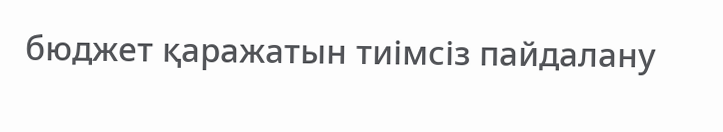бюджет қаражатын тиімсіз пайдалану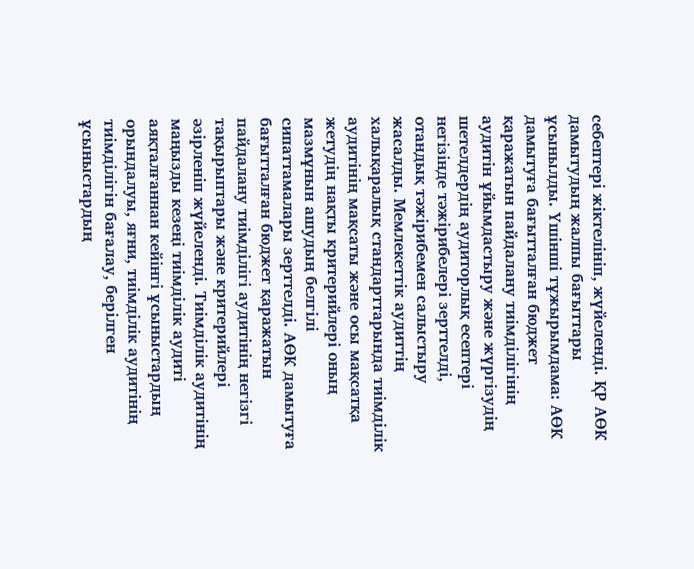себептері жіктелініп, жүйеленді. ҚР АӨК дамытудың жалпы бағыттары ұсынылды. Үшінші тұжырымдама: АӨК дамытуға бағытталған бюджет қаражатын пайдалану тиімділігінің аудитін ұйымдастыру және жүргізудің шетелдердің аудиторлық есептері негізінде тәжірибелері зерттелді, отандық тәжірибемен салыстыру жасалды. Мемлекеттік аудиттің халықаралық стандарттарында тиімділік аудитінің мақсаты және осы мақсатқа жетудің нақты критерийлері оның мазмұнын ашудың белгілі сипаттамалары зерттелді. АӨК дамытуға бағытталған бюджет қаражатын пайдалану тиімділігі аудитінің негізгі тақырыптары және критерийлері әзірленіп жүйеленді. Тиімділік аудитінің маңызды кезеңі тиімділік аудиті аяқталғаннан кейінгі ұсыныстардың орындалуы, яғни, тиімділік аудитінің тиімділігін бағалау, берілген ұсыныстардың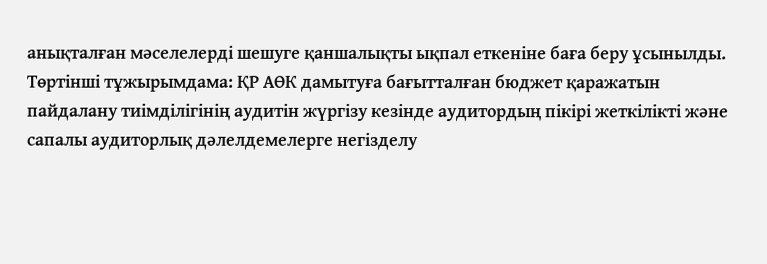анықталған мәселелерді шешуге қаншалықты ықпал еткеніне баға беру ұсынылды. Төртінші тұжырымдама: ҚР АӨК дамытуға бағытталған бюджет қаражатын пайдалану тиімділігінің аудитін жүргізу кезінде аудитордың пікірі жеткілікті және сапалы аудиторлық дәлелдемелерге негізделу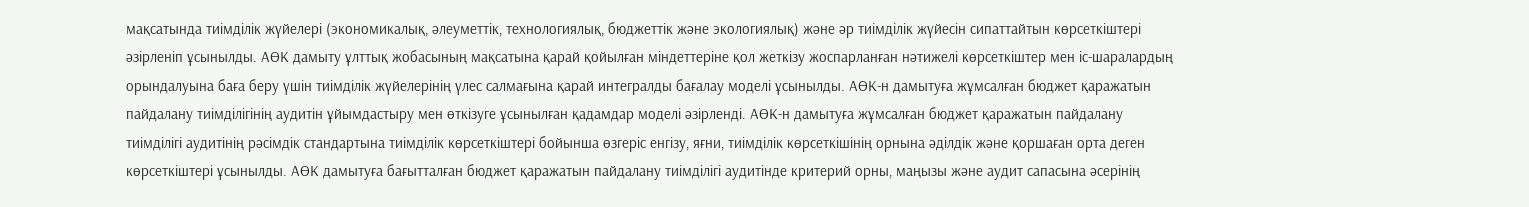мақсатында тиімділік жүйелері (экономикалық, әлеуметтік, технологиялық, бюджеттік және экологиялық) және әр тиімділік жүйесін сипаттайтын көрсеткіштері әзірленіп ұсынылды. АӨК дамыту ұлттық жобасының мақсатына қарай қойылған міндеттеріне қол жеткізу жоспарланған нәтижелі көрсеткіштер мен іс-шаралардың орындалуына баға беру үшін тиімділік жүйелерінің үлес салмағына қарай интегралды бағалау моделі ұсынылды. АӨК-н дамытуға жұмсалған бюджет қаражатын пайдалану тиімділігінің аудитін ұйымдастыру мен өткізуге ұсынылған қадамдар моделі әзірленді. АӨК-н дамытуға жұмсалған бюджет қаражатын пайдалану тиімділігі аудитінің рәсімдік стандартына тиімділік көрсеткіштері бойынша өзгеріс енгізу, яғни, тиімділік көрсеткішінің орнына әділдік және қоршаған орта деген көрсеткіштері ұсынылды. АӨК дамытуға бағытталған бюджет қаражатын пайдалану тиімділігі аудитінде критерий орны, маңызы және аудит сапасына әсерінің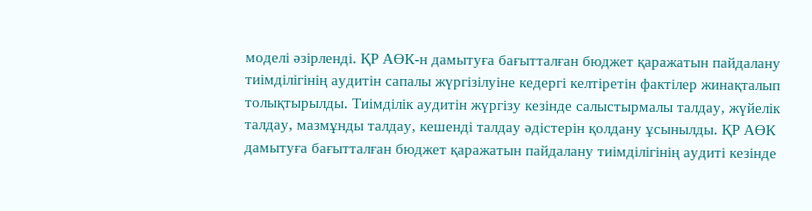моделі әзірленді. ҚР АӨК-н дамытуға бағытталған бюджет қаражатын пайдалану тиімділігінің аудитін сапалы жүргізілуіне кедергі келтіретін фактілер жинақталып толықтырылды. Тиімділік аудитін жүргізу кезінде салыстырмалы талдау, жүйелік талдау, мазмұнды талдау, кешенді талдау әдістерін қолдану ұсынылды. ҚР АӨК дамытуға бағытталған бюджет қаражатын пайдалану тиімділігінің аудиті кезінде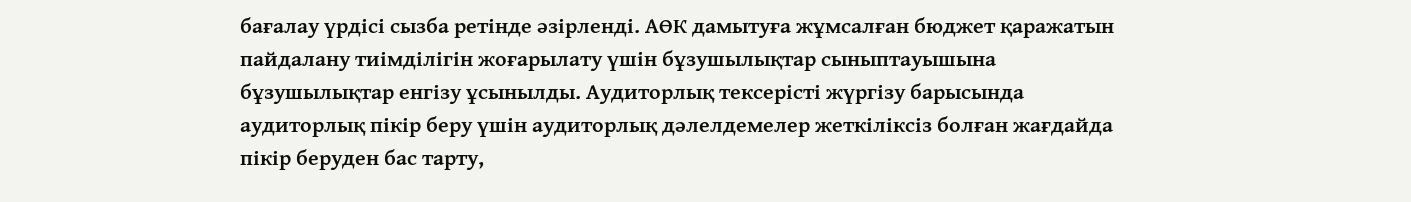бағалау үрдісі сызба ретінде әзірленді. АӨК дамытуға жұмсалған бюджет қаражатын пайдалану тиімділігін жоғарылату үшін бұзушылықтар сыныптауышына бұзушылықтар енгізу ұсынылды. Аудиторлық тексерісті жүргізу барысында аудиторлық пікір беру үшін аудиторлық дәлелдемелер жеткіліксіз болған жағдайда пікір беруден бас тарту,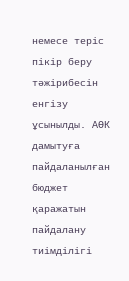немесе теріс пікір беру тәжірибесін енгізу ұсынылды. АӨК дамытуға пайдаланылған бюджет қаражатын пайдалану тиімділігі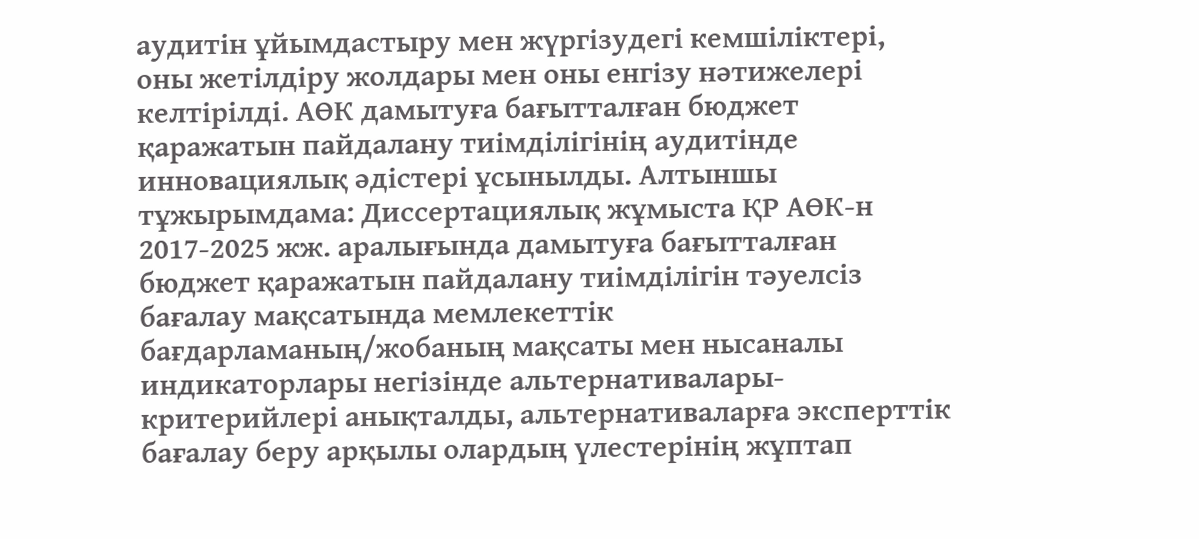аудитін ұйымдастыру мен жүргізудегі кемшіліктері, оны жетілдіру жолдары мен оны енгізу нәтижелері келтірілді. АӨК дамытуға бағытталған бюджет қаражатын пайдалану тиімділігінің аудитінде инновациялық әдістері ұсынылды. Алтыншы тұжырымдама: Диссертациялық жұмыста ҚР АӨК-н 2017-2025 жж. аралығында дамытуға бағытталған бюджет қаражатын пайдалану тиімділігін тәуелсіз бағалау мақсатында мемлекеттік бағдарламаның/жобаның мақсаты мен нысаналы индикаторлары негізінде альтернативалары-критерийлері анықталды, альтернативаларға эксперттік бағалау беру арқылы олардың үлестерінің жұптап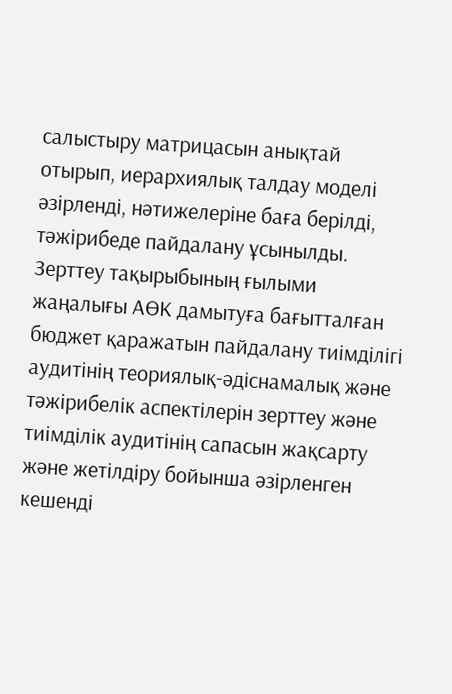салыстыру матрицасын анықтай отырып, иерархиялық талдау моделі әзірленді, нәтижелеріне баға берілді, тәжірибеде пайдалану ұсынылды. Зерттеу тақырыбының ғылыми жаңалығы АӨК дамытуға бағытталған бюджет қаражатын пайдалану тиімділігі аудитінің теориялық-әдіснамалық және тәжірибелік аспектілерін зерттеу және тиімділік аудитінің сапасын жақсарту және жетілдіру бойынша әзірленген кешенді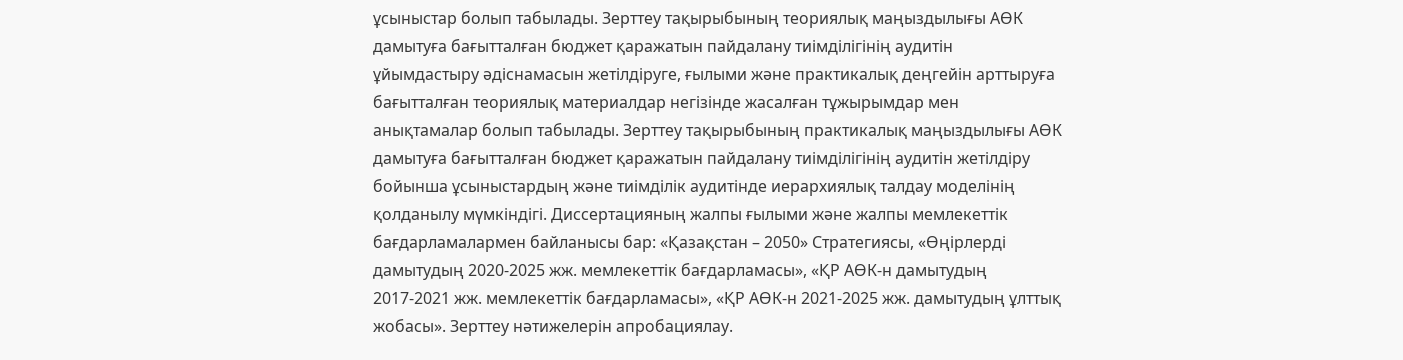ұсыныстар болып табылады. Зерттеу тақырыбының теориялық маңыздылығы АӨК дамытуға бағытталған бюджет қаражатын пайдалану тиімділігінің аудитін ұйымдастыру әдіснамасын жетілдіруге, ғылыми және практикалық деңгейін арттыруға бағытталған теориялық материалдар негізінде жасалған тұжырымдар мен анықтамалар болып табылады. Зерттеу тақырыбының практикалық маңыздылығы АӨК дамытуға бағытталған бюджет қаражатын пайдалану тиімділігінің аудитін жетілдіру бойынша ұсыныстардың және тиімділік аудитінде иерархиялық талдау моделінің қолданылу мүмкіндігі. Диссертацияның жалпы ғылыми және жалпы мемлекеттік бағдарламалармен байланысы бар: «Қазақстан – 2050» Стратегиясы, «Өңірлерді дамытудың 2020-2025 жж. мемлекеттік бағдарламасы», «ҚР АӨК-н дамытудың 2017-2021 жж. мемлекеттік бағдарламасы», «ҚР АӨК-н 2021-2025 жж. дамытудың ұлттық жобасы». Зерттеу нәтижелерін апробациялау.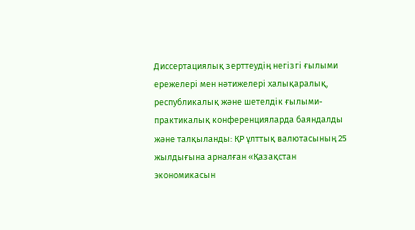Диссертациялық зерттеудің негізгі ғылыми ережелері мен нәтижелері халықаралық, республикалық және шетелдік ғылыми-практикалық конференцияларда баяндалды және талқыланды: ҚР ұлттық валютасының 25 жылдығына арналған «Қазақстан экономикасын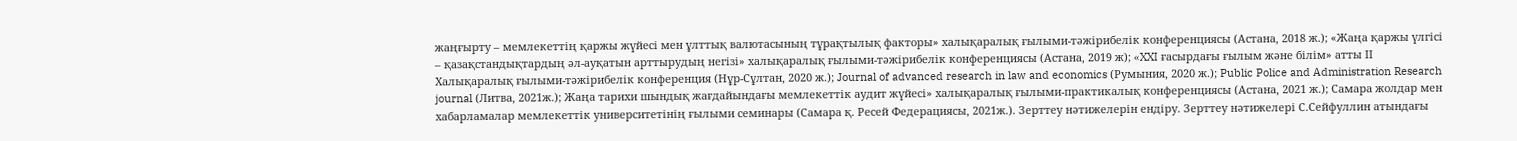жаңғырту – мемлекеттің қаржы жүйесі мен ұлттық валютасының тұрақтылық факторы» халықаралық ғылыми-тәжірибелік конференциясы (Астана, 2018 ж.); «Жаңа қаржы үлгісі – қазақстандықтардың əл-ауқатын арттырудың негізі» халықаралық ғылыми-тəжірибелік конференциясы (Астана, 2019 ж); «XXI ғасырдағы ғылым және білім» атты ІІ Халықаралық ғылыми-тәжірибелік конференция (Нұр-Сұлтан, 2020 ж.); Journal of advanced research in law and economics (Румыния, 2020 ж.); Public Police and Administration Research journal (Литва, 2021ж.); Жаңа тарихи шындық жағдайындағы мемлекеттік аудит жүйесі» халықаралық ғылыми-практикалық конференциясы (Астана, 2021 ж.); Самара жолдар мен хабарламалар мемлекеттік университетінің ғылыми семинары (Самара қ. Ресей Федерациясы, 2021ж.). Зерттеу нәтижелерін ендіру. Зерттеу нәтижелері С.Сейфуллин атындағы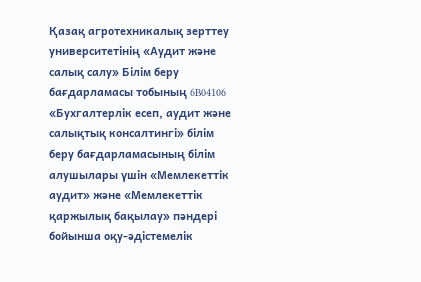Қазақ агротехникалық зерттеу университетінің «Аудит және салық салу» Білім беру бағдарламасы тобының 6B04106 «Бухгалтерлік есеп, аудит және салықтық консалтингі» білім беру бағдарламасының білім алушылары үшін «Мемлекеттік аудит» және «Мемлекеттік қаржылық бақылау» пәндері бойынша оқу-әдістемелік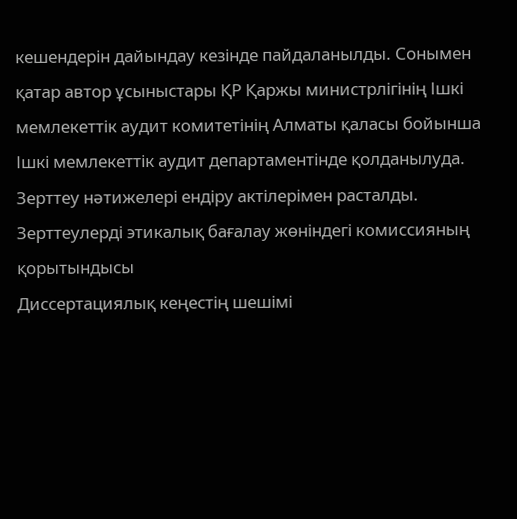кешендерін дайындау кезінде пайдаланылды. Сонымен қатар автор ұсыныстары ҚР Қаржы министрлігінің Ішкі мемлекеттік аудит комитетінің Алматы қаласы бойынша Ішкі мемлекеттік аудит департаментінде қолданылуда. Зерттеу нәтижелері ендіру актілерімен расталды.
Зерттеулерді этикалық бағалау жөніндегі комиссияның қорытындысы
Диссертациялық кеңестің шешімі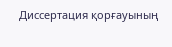Диссертация қорғауының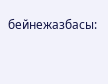бейнежазбасы: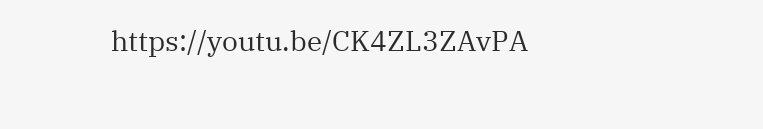https://youtu.be/CK4ZL3ZAvPA